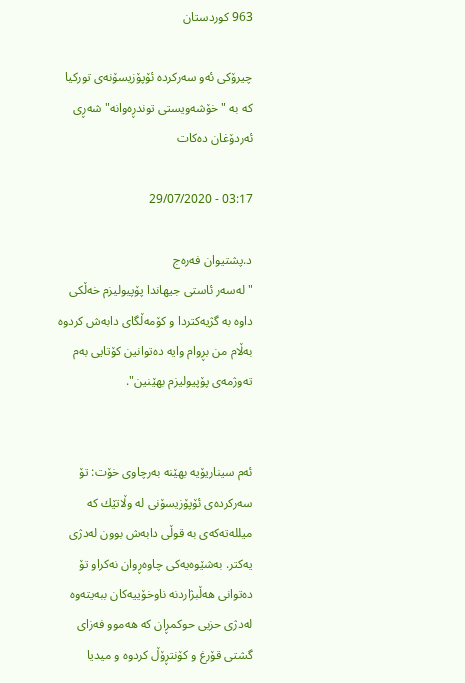963 کوردستان

چیرۆكى ئه‌و سه‌ركرده‌ ئۆپۆزیسۆنه‌ى توركیا كه‌ به‌ "خۆشه‌ویستى توندڕه‌وانه‌" شه‌ڕى ئه‌ردۆغان ده‌كات

03:17 - 29/07/2020

د.پشتیوان فەرەج
"له‌سه‌ر ئاستى جیهاندا پۆپیولیزم خه‌ڵكى داوه‌ به‌ گژیه‌كتردا و كۆمه‌ڵگاى دابه‌ش كردوه‌ به‌ڵام من بڕوام وایه‌ ده‌توانین كۆتایی به‌م ته‌وژمه‌ى پۆپیولیزم بهێنین".


ئه‌م سیناریۆیه‌ بهێنه‌ به‌رچاوى خۆت: تۆ سه‌ركرده‌ى ئۆپۆزیسۆنى له‌ وڵاتێك كه‌ میلله‌ته‌كه‌ى به‌ قوڵى دابه‌ش بوون له‌دژى یه‌كتر. به‌شێوه‌یه‌كى چاوه‌ڕوان نه‌كراو تۆ ده‌توانى هه‌ڵبژاردنه‌ ناوخۆییه‌كان ببه‌یته‌وه‌ له‌دژى حزبى حوكمڕان كه‌ هه‌موو فه‌زاى گشتى قۆرغ و كۆنتڕۆڵ كردوه‌ و میدیا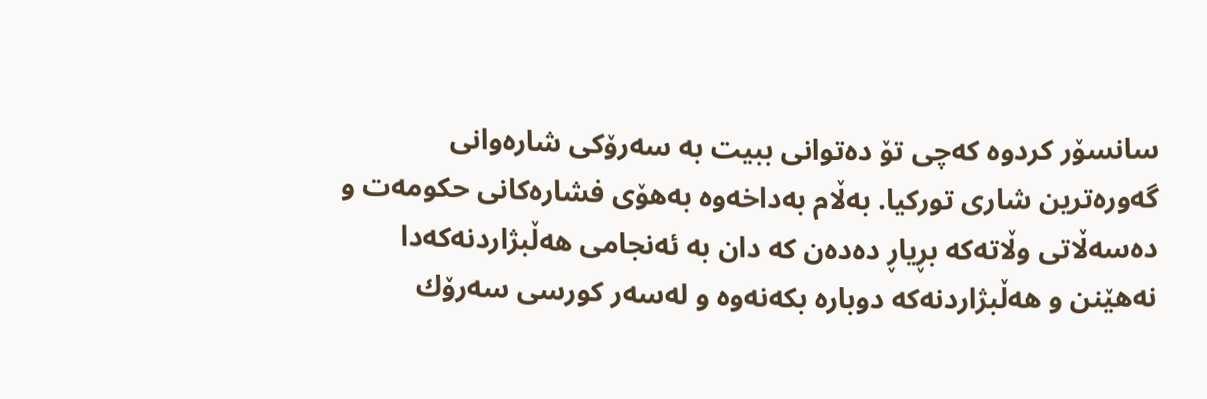سانسۆر كردوه‌ كه‌چى تۆ ده‌توانى ببیت به‌ سه‌رۆكى شاره‌وانى گه‌وره‌ترین شارى توركیا. به‌ڵام به‌داخه‌وه‌ به‌هۆى فشاره‌كانى حكومه‌ت و ده‌سه‌ڵاتى وڵاته‌كه‌ بڕیاڕ ده‌ده‌ن كه‌ دان به‌ ئه‌نجامى هه‌ڵبژاردنه‌كه‌دا نه‌هێنن و هه‌ڵبژاردنه‌كه‌ دوباره‌ بكه‌نه‌وه‌ و له‌سه‌ر كورسى سه‌رۆك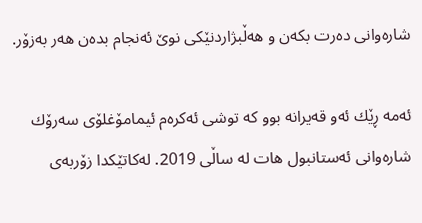شاره‌وانى ده‌رت بكه‌ن و هه‌ڵبژاردنێكى نوێ ئه‌نجام بده‌ن هه‌ر به‌زۆر.

ئه‌مه‌ ڕێك ئه‌و قه‌یرانه‌ بوو كه‌ توشى ئه‌كره‌م ئیمامۆغلۆى سه‌رۆك شاره‌وانى ئه‌ستانبول هات له‌ ساڵى 2019. له‌كاتێكدا زۆربه‌ى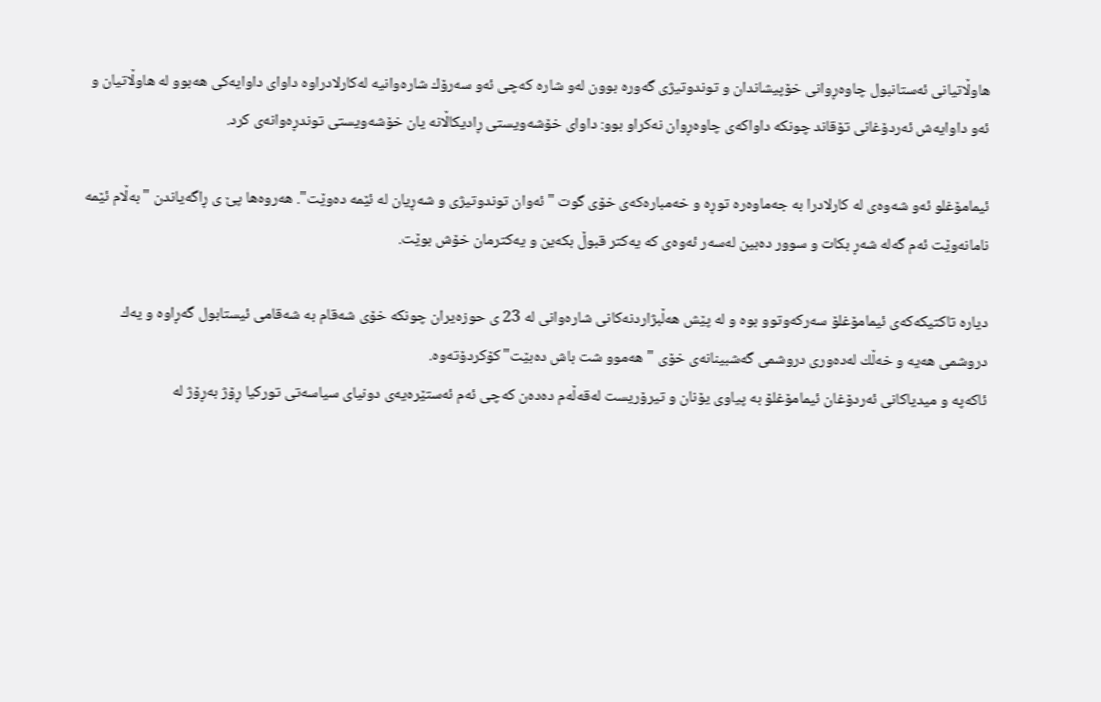هاوڵاتیانى ئه‌ستانبول چاوه‌ڕوانى خۆپیشاندان و توندوتیژى گه‌وره‌ بوون له‌و شاره‌ كه‌چى ئه‌و سه‌رۆك شاره‌وانیه‌ له‌كارلادراوه‌ داواى داوایه‌كى هه‌بوو له‌ هاوڵاتیان و ئه‌و داوایه‌ش ئه‌ردۆغانى تۆقاند چونكه‌ داواكه‌ى چاوه‌ڕوان نه‌كراو بوو: داواى خۆشه‌ویستى ڕادیكاڵانه‌ یان خۆشه‌ویستى توندڕه‌وانه‌ى كرد.

ئیمامۆغلو ئه‌و شه‌وه‌ى له‌ كارلادرا به‌ جه‌ماوه‌ره‌ توڕه‌ و خه‌مباره‌كه‌ى خۆى گوت "ئه‌وان توندوتیژى و شه‌ڕیان له‌ ئێمه‌ ده‌وێت". هه‌روه‌ها پێ ى ڕاگه‌یاندن "به‌ڵام ئێمه‌ نامانه‌وێت ئه‌م گه‌له‌ شه‌ڕ بكات و سوور ده‌بین له‌سه‌ر ئه‌وه‌ى كه‌ یه‌كتر قبوڵ بكه‌ین و یه‌كترمان خۆش بوێت.

دیاره‌ تاكتیكه‌كه‌ى ئیمامۆغلۆ سه‌ركه‌وتوو بوه‌ و له‌ پێش هه‌ڵبژاردنه‌كانى شاره‌وانى له‌ 23 ى حوزه‌یران چونكه‌ خۆى شه‌قام به‌ شه‌قامى ئیستابول گه‌ڕاوه‌ و یه‌ك دروشمى هه‌یه‌ و خه‌ڵك له‌ده‌ورى دروشمى گه‌شبینانه‌ى خۆى "هه‌موو شت باش ده‌بێت"كۆكردۆته‌وه‌.
ئاكه‌په‌ و میدیاكانى ئه‌ردۆغان ئیمامۆغلۆ به‌ پیاوى یۆنان و تیرۆریست له‌قه‌ڵه‌م ده‌ده‌ن كه‌چى ئه‌م ئه‌ستێره‌یه‌ى دونیاى سیاسه‌تى توركیا ڕۆژ به‌ڕۆژ له‌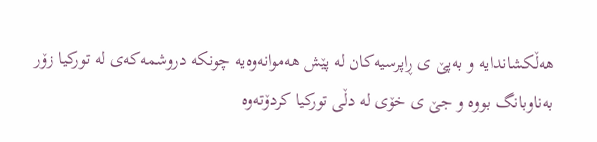هه‌ڵكشاندایه‌ و به‌پێ ى ڕاپرسیه‌كان له‌ پێش هه‌موانه‌وه‌یه‌ چونكه‌ دروشمه‌كه‌ى له‌ توركیا زۆر به‌ناوبانگ بووه‌ و جێ ى خۆى له‌ دڵى توركیا كردۆته‌وه‌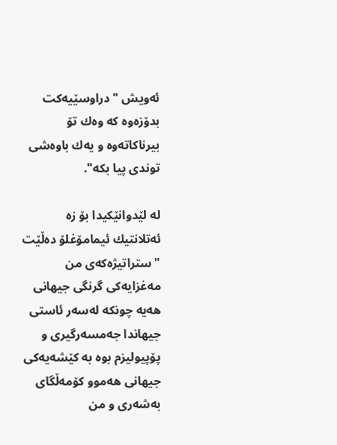ئه‌ویش "دراوسێیه‌كت بدۆزه‌وه‌ كه‌ وه‌ك تۆ بیرناكاته‌وه‌ و یه‌ك باوه‌شى توندى پیا بكه‌".

له‌ لێدوانێكیدا بۆ زه‌ ئه‌تلانتیك ئیمامۆغلۆ ده‌ڵێت "ستراتیژه‌كه‌ى من مه‌غزایه‌كى گرنگى جیهانى هه‌یه‌ چونكه‌ له‌سه‌ر ئاستى جیهاندا جه‌مسه‌رگیرى و پۆپیولیزم بوه‌ به‌ كێشه‌یه‌كى جیهانى هه‌موو كۆمه‌ڵگاى به‌شه‌رى و من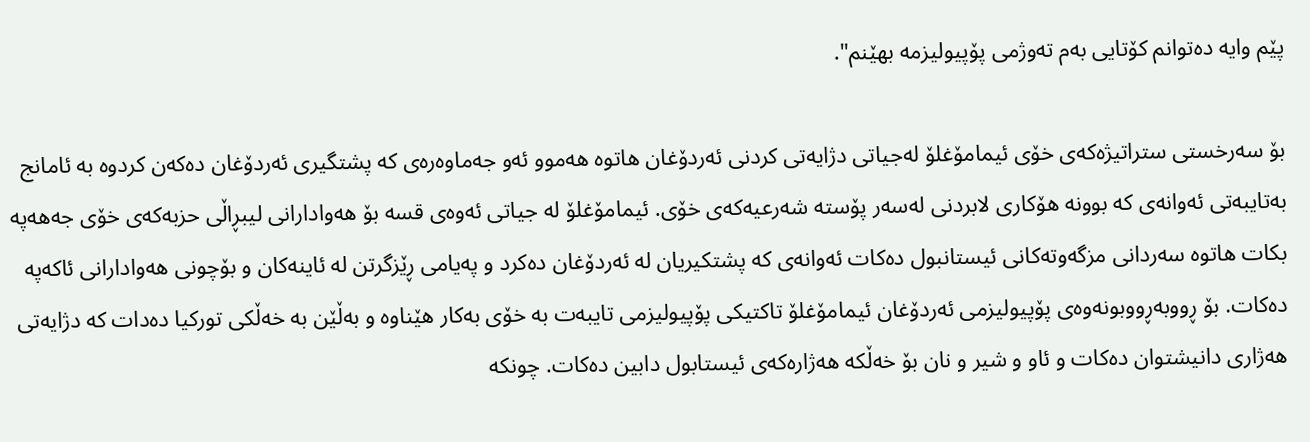پێم وایه‌ ده‌توانم كۆتایی به‌م ته‌وژمى پۆپیولیزمه‌ بهێنم".

بۆ سه‌رخستى ستراتیژه‌كه‌ى خۆى ئیمامۆغلۆ له‌جیاتى دژایه‌تى كردنى ئه‌ردۆغان هاتوه‌ هه‌موو ئه‌و جه‌ماوه‌ره‌ى كه‌ پشتگیرى ئه‌ردۆغان ده‌كه‌ن كردوه‌ به‌ ئامانج به‌تایبه‌تى ئه‌وانه‌ى كه‌ بوونه‌ هۆكارى لابردنى له‌سه‌ر پۆسته‌ شه‌رعیه‌كه‌ى خۆى. ئیمامۆغلۆ له‌ جیاتى ئه‌وه‌ى قسه‌ بۆ هه‌وادارانى لیبڕاڵى حزبه‌كه‌ى خۆى جه‌هه‌په‌ بكات هاتوه‌ سه‌ردانى مزگه‌وته‌كانى ئیستانبول ده‌كات ئه‌وانه‌ى كه‌ پشتكیریان له‌ ئه‌ردۆغان ده‌كرد و په‌یامى ڕێزگرتن له‌ ئاینه‌كان و بۆچونى هه‌وادارانى ئاكه‌په‌ ده‌كات. بۆ ڕووبه‌ڕووبونه‌وه‌ى پۆپیولیزمى ئه‌ردۆغان ئیمامۆغلۆ تاكتیكى پۆپیولیزمى تایبه‌ت به‌ خۆى به‌كار هێناوه‌ و به‌ڵێن به‌ خه‌ڵكى توركیا ده‌دات كه‌ دژایه‌تى هه‌ژارى دانیشتوان ده‌كات و ئاو و شیر و نان بۆ خه‌ڵكه‌ هه‌ژاره‌كه‌ى ئیستابول دابین ده‌كات. چونكه‌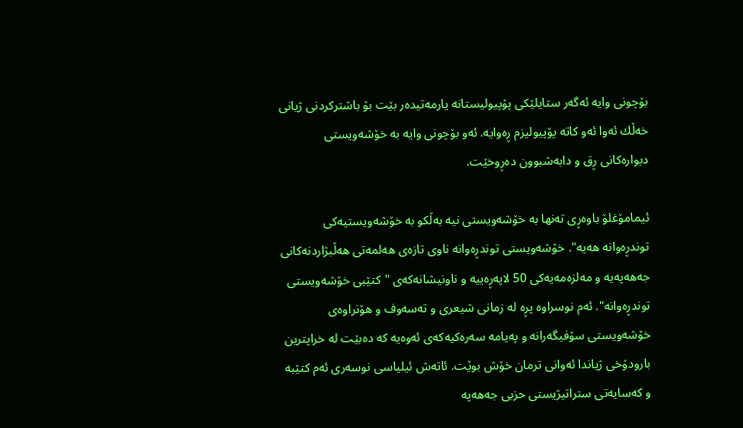بۆچونى وایه‌ ئه‌گه‌ر ستایلێكى پۆپیولیستانه‌ یارمه‌تیده‌ر بێت بۆ باشتركردنى ژیانى خه‌ڵك ئه‌وا ئه‌و كاته‌ پۆپیولیزم ڕه‌وایه‌. ئه‌و بۆچونى وایه‌ به‌ خۆشه‌ویستى دیواره‌كانى ڕق و دابه‌شبوون ده‌ڕوخێت.

ئیمامۆغلۆ باوه‌ڕى ته‌نها به‌ خۆشه‌ویستى نیه‌ به‌ڵكو به‌ خۆشه‌ویستیه‌كى توندڕه‌وانه‌ هه‌یه‌". خۆشه‌ویستى توندڕه‌وانه‌ ناوى تازه‌ى هه‌لمه‌تى هه‌ڵبژاردنه‌كانى جه‌هه‌په‌یه‌ و مه‌لزه‌مه‌یه‌كى 50 لاپه‌ڕه‌ییه‌ و ناونیشانه‌كه‌ى "كتێبى خۆشه‌ویستى توندڕه‌وانه‌". ئه‌م نوسراوه‌ پڕه‌ له‌ زمانى شیعرى و ته‌سه‌وف و هۆنراوه‌ى خۆشه‌ویستى سۆفیگه‌رانه‌ و په‌یامه‌ سه‌ره‌كیه‌كه‌ى ئه‌وه‌یه‌ كه‌ ده‌بێت له‌ خراپترین بارودۆخى ژیاندا ئه‌وانى ترمان خۆش بوێت. ئاته‌ش ئیلیاسى نوسه‌رى ئه‌م كتێبه‌ و كه‌سایه‌تى ستراتیژیستى حزبى جه‌هه‌په‌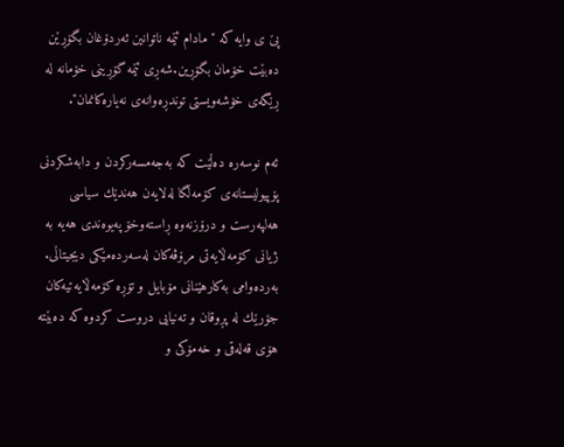پێ ى وایه‌ كه‌ "مادام ئێمه‌ ناتوانین ئه‌ردۆغان بگۆڕێن ده‌بێت خۆمان بگۆڕین.شه‌ڕى ئێمه‌ گۆڕینى خۆمانه‌ له‌ ڕێگه‌ى خۆشه‌ویستى توندڕه‌وانه‌ى نه‌یاره‌كانمان".

ئه‌م نوسه‌ره‌ ده‌ڵێت كه‌ به‌جه‌مسه‌ركردن و دابه‌شكردنى پۆپیولیستانه‌ى كۆمه‌ڵگا له‌لایه‌ن هه‌ندێك سیاسى هه‌لپه‌رست و درۆزنه‌وه‌ ڕاسته‌وخۆ په‌یوه‌ندى هه‌یه‌ به‌ ژیانى كۆمه‌ڵایه‌تى مرۆڤه‌كان له‌سه‌رده‌مێكى دیجیتاڵى. به‌رده‌وامى به‌كارهێنانى مۆبایل و تۆڕه‌ كۆمه‌ڵایه‌تیه‌كان جۆرێك له‌ پڕوقان و ته‌نیایی دروست كردوه‌ كه‌ ده‌بێته‌ هۆى قه‌له‌قى و خه‌مۆكى و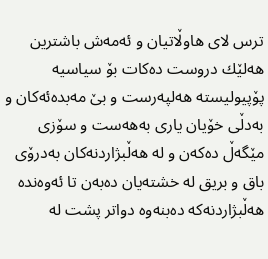ترس لاى هاوڵاتیان و ئه‌مه‌ش باشترین هه‌لێك دروست ده‌كات بۆ سیاسیه‌ پۆپیولیسته‌ هه‌لپه‌رست و بێ مه‌بده‌ئه‌كان و به‌دڵى خۆیان یارى به‌هه‌ست و سۆزى مێگه‌ڵ ده‌كه‌ن و له‌ هه‌ڵبژاردنه‌كان به‌درۆى باق و بریق له‌ خشته‌یان ده‌به‌ن تا ئه‌وه‌نده‌ هه‌ڵبژاردنه‌كه‌ ده‌بنه‌وه‌ دواتر پشت له‌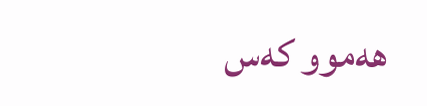هه‌موو كه‌س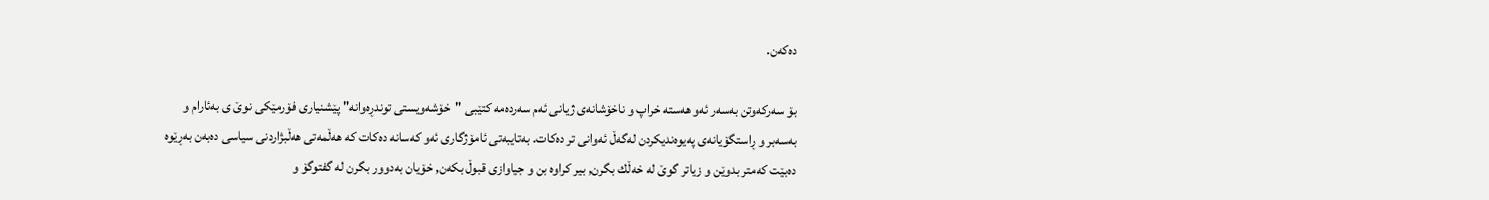ده‌كه‌ن.

بۆ سه‌ركه‌وتن به‌سه‌ر ئه‌و هه‌سته‌ خراپ و ناخۆشانه‌ى ژیانى ئه‌م سه‌رده‌مه‌ كتێبى "خۆشه‌ویستى توندڕه‌وانه‌" پێشنیارى فۆرمێكى نوێ ى به‌ئارام و به‌سه‌بر و ڕاستگۆیانه‌ى په‌یوه‌ندیكردن له‌گه‌ڵ ئه‌وانى تر ده‌كات. به‌تایبه‌تى ئامۆژگارى ئه‌و كه‌سانه‌ ده‌كات كه‌ هه‌ڵمه‌تى هه‌ڵبژاردنى سیاسى ده‌به‌ن به‌ڕێوه‌ ده‌بێت كه‌متر بدوێن و زیاتر گوێ له‌ خه‌ڵك بگرن, بیر كراوه‌ بن و جیاوازى قبوڵ بكه‌ن, خۆیان به‌دوور بگرن له‌ گفتوگۆ و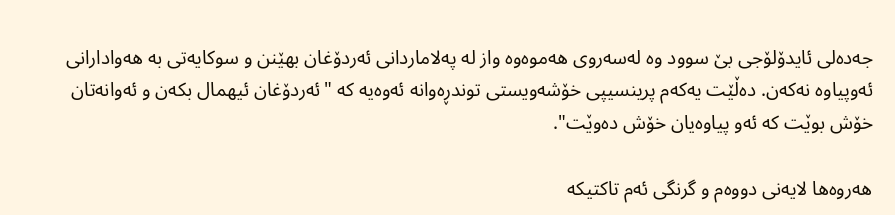جه‌ده‌لى ئایدۆلۆجى بێ سوود وه‌ له‌سه‌روى هه‌موه‌وه‌ واز له‌ په‌لاماردانى ئه‌ردۆغان بهێنن و سوكایه‌تى به‌ هه‌وادارانى ئه‌وپیاوه‌ نه‌كه‌ن. ده‌ڵێت یه‌كه‌م پرینسیپى خۆشه‌ویستى توندڕه‌وانه‌ ئه‌وه‌یه‌ كه‌ "ئه‌ردۆغان ئیهمال بكه‌ن و ئه‌وانه‌تان خۆش بوێت كه‌ ئه‌و پیاوه‌یان خۆش ده‌وێت".

هه‌روه‌ها لایه‌نى دووه‌م و گرنگى ئه‌م تاكتیكه‌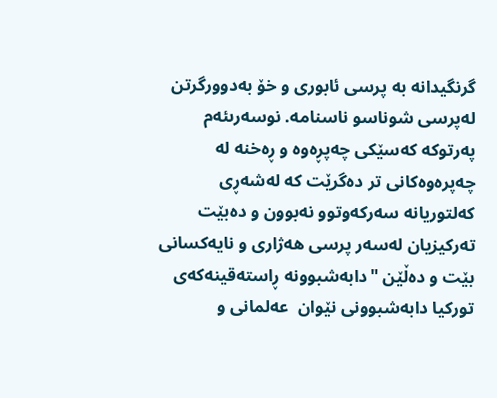گرنگیدانه‌ به‌ پرسى ئابورى و خۆ به‌دوورگرتن له‌پرسى شوناسو ناسنامه‌. نوسه‌رىئه‌م په‌رتوكه‌ كه‌سێكى چه‌پڕه‌وه‌ و ڕه‌خنه‌ له‌ چه‌پره‌وه‌كانى تر ده‌گرێت كه‌ له‌شه‌ڕى كه‌لتوریانه‌ سه‌ركه‌وتوو نه‌بوون و ده‌بێت ته‌ركیزیان له‌سه‌ر پرسى هه‌ژارى و نایه‌كسانى بێت و ده‌ڵێن "دابه‌شبوونه‌ ڕاسته‌قینه‌كه‌ى توركیا دابه‌شبوونى نێوان  عه‌لمانى و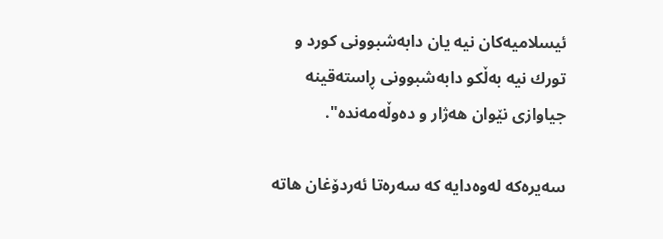ئیسلامیه‌كان نیه‌ یان دابه‌شبوونى كورد و تورك نیه‌ به‌ڵكو دابه‌شبوونى ڕاسته‌قینه‌ جیاوازى نێوان هه‌ژار و ده‌وڵه‌مه‌نده‌".

سه‌یره‌كه‌ له‌وه‌دایه‌ كه‌ سه‌ره‌تا ئه‌ردۆغان هاته‌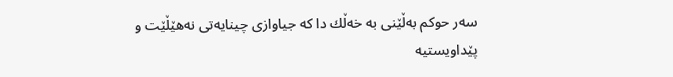سه‌ر حوكم به‌ڵێنى به‌ خه‌ڵك دا كه‌ جیاوازى چینایه‌تى نه‌هێڵێت و پێداویستیه‌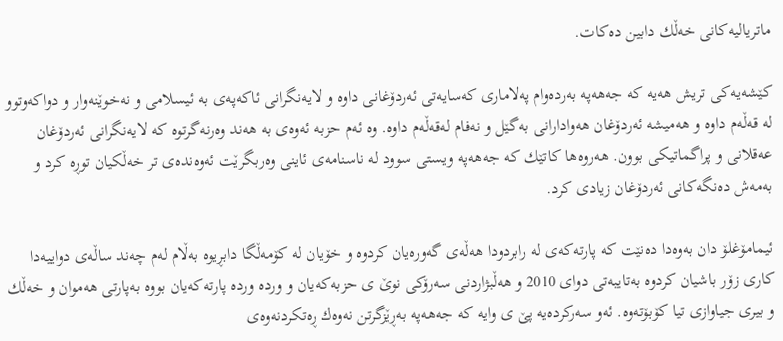ماتریالیه‌كانى خه‌ڵك دابین ده‌كات.

كێشه‌یه‌كى تریش هه‌یه‌ كه‌ جه‌هه‌په‌ به‌رده‌وام په‌لامارى كه‌سایه‌تى ئه‌ردۆغانى داوه‌ و لایه‌نگرانى ئاكه‌په‌ى به‌ ئیسلامى و نه‌خوێنه‌وار و دواكه‌وتوو له‌ قه‌ڵه‌م داوه‌ و هه‌میشه‌ ئه‌ردۆغان هه‌وادارانى به‌گێل و نه‌فام له‌قه‌ڵه‌م داوه‌. وه‌ ئه‌م حزبه‌ ئه‌وه‌ى به‌ هه‌ند وه‌رنه‌گرتوه‌ كه‌ لایه‌نگرانى ئه‌ردۆغان عه‌قلانى و پراگماتیكى بوون. هه‌روه‌ها كاتێك كه‌ جه‌هه‌په‌ ویستى سوود له‌ ناسنامه‌ى ئاینى وه‌ربگرێت ئه‌وه‌نده‌ى تر خه‌ڵكیان توڕه‌ كرد و به‌مه‌ش ده‌نگه‌كانى ئه‌ردۆغان زیادى كرد.

ئیمامۆغلۆ دان به‌وه‌دا ده‌نێت كه‌ پارته‌كه‌ى له‌ رابردودا هه‌ڵه‌ى گه‌وره‌یان كردوه‌ و خۆیان له‌ كۆمه‌ڵگا دابڕیوه‌ به‌ڵام له‌م چه‌ند ساڵه‌ى دواییه‌دا كارى زۆر باشیان كردوه‌ به‌تایبه‌تى دواى 2010 و هه‌ڵبژاردنى سه‌رۆكى نوێ ى حزبه‌كه‌یان و ورده‌ ورده‌ پارته‌كه‌یان بووه‌ به‌پارتى هه‌موان و خه‌ڵك و بیرى جیاوازى تیا كۆبۆته‌وه‌. ئه‌و سه‌ركرده‌یه‌ پێ ى وایه‌ كه‌ جه‌هه‌په‌ به‌ڕێزگرتن نه‌وه‌ك ڕه‌تكردنه‌وه‌ى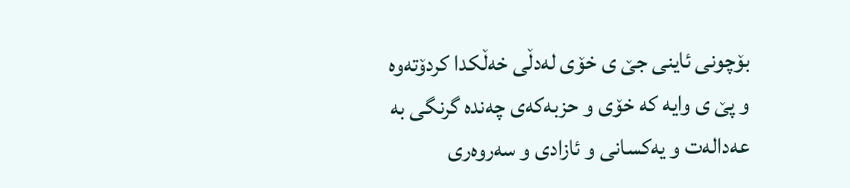بۆچونى ئاینى جێ ى خۆى له‌دڵى خه‌ڵكدا كردۆته‌وه‌  و پێ ى وایه‌ كه‌ خۆى و حزبه‌كه‌ى چه‌نده‌ گرنگى به‌ عه‌داله‌ت و یه‌كسانى و ئازادى و سه‌روه‌رى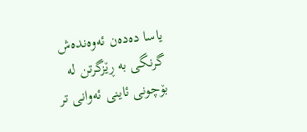یاسا ده‌ده‌ن ئه‌وه‌نده‌ش گرنگى به‌ ڕێزگرتن له‌ بۆچونى ئاینى ئه‌وانى تر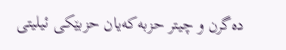ده‌گرن و چیتر حزبه‌كه‌یان حزبێكى ئیلیتى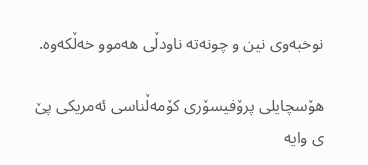نوخبه‌وى نین و چونه‌ته‌ ناودڵى هه‌موو خه‌ڵكه‌وه‌.

هۆسچایلى پرۆفیسۆرى كۆمه‌ڵناسى ئه‌مریكى پێ ى وایه‌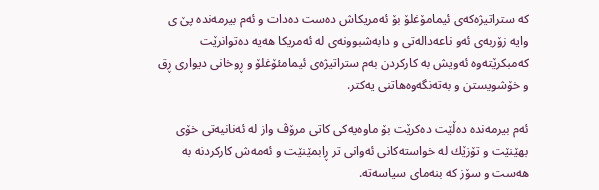كه‌ ستراتیژه‌كه‌ى ئیمامۆغلۆ بۆ ئه‌مریكاش ده‌ست ده‌دات و ئه‌م بیرمه‌نده‌ پێ ى وایه‌ زۆربه‌ى ئه‌و ناعه‌داله‌تى و دابه‌شبوونه‌ى له‌ ئه‌مریكا هه‌یه‌ ده‌توانرێت كه‌مبكرێته‌وه‌ ئه‌ویش به‌ كاركردن به‌م ستراتیژه‌ى ئیمامئۆغلۆ و ڕوخانى دیوارى ڕق و خۆشویستن و به‌ته‌نگه‌وه‌هاتنى یه‌كتر.

ئه‌م بیرمه‌نده‌ ده‌ڵێت ده‌كرێت بۆ ماوه‌یه‌كى كاتى مرۆڤ واز له‌ ئه‌نانیه‌تى خۆى بهێنێت و تۆزێك له‌ خواسته‌كانى ئه‌وانى تر ڕابمێنێت و ئه‌مه‌ش كاركردنه‌ به‌ هه‌ست و سۆز كه‌ بنه‌ماى سیاسه‌ته‌.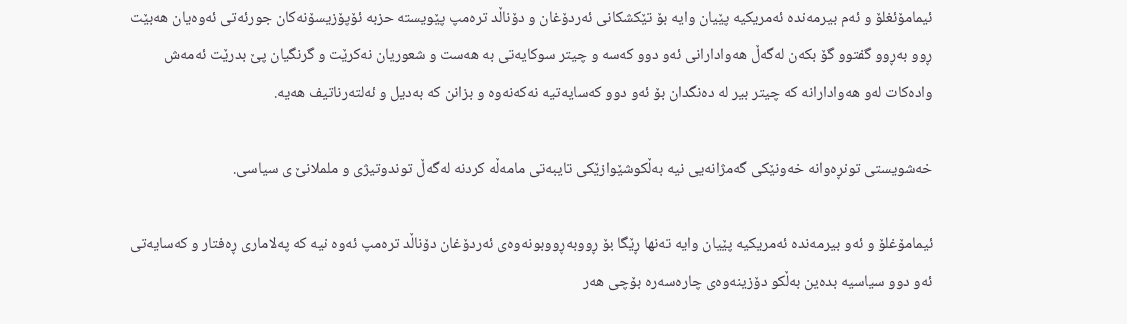ئیمامۆئغلۆ و ئه‌م بیرمه‌نده‌ ئه‌مریكیه‌ پێیان وایه‌ بۆ تێكشكانى ئه‌ردۆغان و دۆناڵد تره‌مپ پێویسته‌ حزبه‌ ئۆپۆزیسۆنه‌كان جورئه‌تى ئه‌وه‌یان هه‌بێت ڕوو به‌ڕوو گفتوو گۆ بكه‌ن له‌گه‌ڵ هه‌وادارانى ئه‌و دوو كه‌سه‌ و چیتر سوكایه‌تى به‌ هه‌ست و شعوریان نه‌كرێت و گرنگیان پێ بدرێت ئه‌مه‌ش واده‌كات له‌و هه‌وادارانه‌ كه‌ چیتر بیر له‌ ده‌نگدان بۆ ئه‌و دوو كه‌سایه‌تیه‌ نه‌كه‌نه‌وه‌ و بزانن كه‌ به‌دیل و ئه‌لته‌رناتیف هه‌یه‌.

خه‌شویستى تونڕه‌وانه‌ خه‌ونێكى گه‌مژانه‌یی نیه‌ به‌ڵكوشێوازێكى تایبه‌تى مامه‌ڵه‌ كردنه‌ له‌گه‌ڵ توندوتیژى و ململانێ ى سیاسى.

ئیمامۆغلۆ و ئه‌و بیرمه‌نده‌ ئه‌مریكیه‌ پێیان وایه‌ ته‌نها ڕێگا بۆ ڕووبه‌ڕووبونه‌وه‌ى ئه‌ردۆغان دۆناڵد تره‌مپ ئه‌وه‌ نیه‌ كه‌ په‌لامارى ڕه‌فتار و كه‌سایه‌تى ئه‌و دوو سیاسیه‌ بده‌ین به‌ڵكو دۆزینه‌وه‌ى چاره‌سه‌ره‌ بۆچى هه‌ر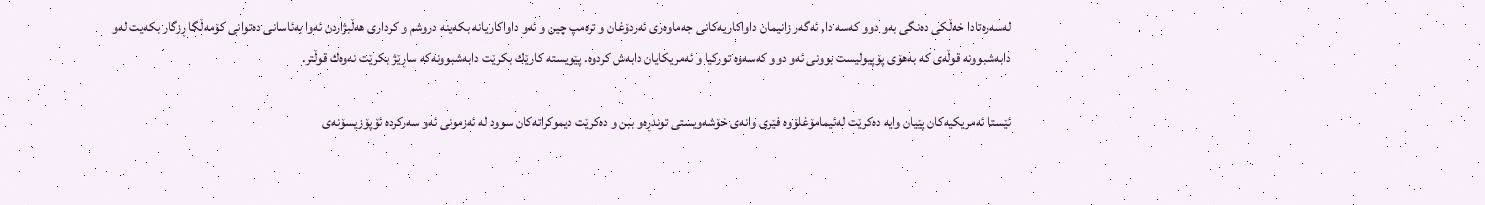له‌سه‌ره‌تادا خه‌ڵكى ده‌نگى به‌و دوو كه‌سه‌ دا, ئه‌گه‌ر زانیمان داواكاریه‌كانى جه‌ماوه‌رى ئه‌ردۆغان و تره‌مپ چین و ئه‌و داواكاریانه‌ بكه‌ینه‌ دروشم و كردارى هه‌ڵبژاردن ئه‌وا به‌ئاسانى ده‌توانى كۆمه‌ڵگا ڕزگار بكه‌یت له‌و دابه‌شبوونه‌ قوڵه‌ى كه‌ به‌هۆى پۆپیولیست بوونى ئه‌و دوو كه‌سه‌وه‌ توركیا و ئه‌مریكایان دابه‌ش كردوه‌. پێویسته‌ كارێك بكرێت دابه‌شبوونه‌كه‌ ساڕێژ بكرێت نه‌وه‌ك قوڵتر.

ئێستا ئه‌مریكیه‌كان پێیان وایه‌ ده‌كرێت له‌ئیمامۆغلۆوه‌ فێرى وانه‌ى خۆشه‌ویستى توندڕه‌و ببن و ده‌كرێت دیموكراته‌كان سوود له‌ ئه‌زمونى ئه‌و سه‌ركرده‌ ئۆپۆزیسۆنه‌ى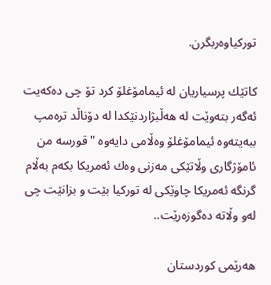توركیاوه‌ربگرن.

كاتێك پرسیاریان له‌ ئیمامۆغلۆ كرد تۆ چی ده‌كه‌یت ئه‌گه‌ر بته‌وێت له‌ هه‌ڵبژاردنێكدا له‌ دۆناڵد تره‌مپ ببه‌یته‌وه‌ ئیمامۆغلۆ وه‌ڵامى دایه‌وه‌ "قورسه‌ من ئامۆژگارى وڵاتێكى مه‌زنى وه‌ك ئه‌مریكا بكه‌م به‌ڵام گرنگه‌ ئه‌مریكا چاوێكى له‌ توركیا بێت و بزانێت چى له‌و وڵاته‌ ده‌گوزه‌رێت..

هه‌رێمى كوردستان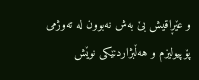و عێڕاقیش بێ به‌ش نه‌بوون له‌ ته‌وژمى پۆپیولیزم و هه‌ڵبژاردنێكى نوێش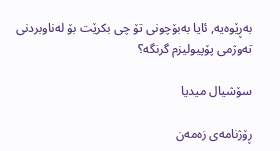به‌ڕێوه‌یه‌, ئایا به‌بۆچونى تۆ چى بكرێت بۆ له‌ناوبردنى ته‌وژمى پۆپیولیزم گرنگه‌؟

سۆشیال میدیا

ڕۆژنامەی زەمەن